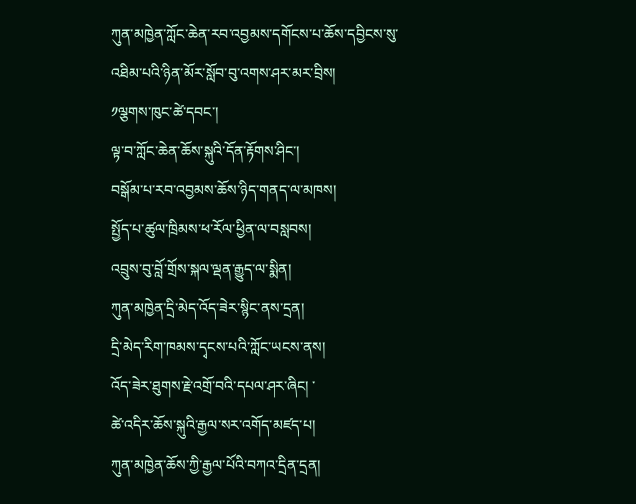ཀུན་མཁྱེན་ཀློང་ཆེན་རབ་འབྱམས་དགོངས་པ་ཆོས་དབྱིངས་སུ་འཐིམ་པའི་ཉིན་མོར་སློབ་བུ་འགས་ཤར་མར་བྲིས།
༡ལྕགས་ཁུང་ཚེ་དབང་།
ལྟ་བ་ཀློང་ཆེན་ཆོས་སྐུའི་དོན་རྟོགས་ཤིང་།
བསྒོམ་པ་རབ་འབྱམས་ཆོས་ཉིད་གནད་ལ་མཁས།
སྤྱོད་པ་ཚུལ་ཁྲིམས་ཕ་རོལ་ཕྱིན་ལ་བསླབས།
འབྲུས་བུ་བློ་གྲོས་སྐལ་ལྡན་རྒྱུད་ལ་སྨིན།
ཀུན་མཁྱེན་དྲི་མེད་འོད་ཟེར་སྙིང་ནས་དྲན།
དྲི་མེད་རིག་ཁམས་དྭངས་པའི་ཀློང་ཡངས་ནས།
འོད་ཟེར་ཐུགས་རྗེ་འགྲོ་བའི་དཔལ་ཤར་ཞིང། ་
ཚེ་འདིར་ཆོས་སྐུའི་རྒྱལ་སར་འགོད་མཛད་པ།
ཀུན་མཁྱེན་ཆོས་ཀྱི་རྒྱལ་པོའི་བཀའ་དྲིན་དྲན།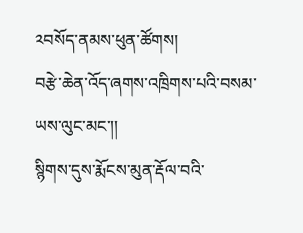༢བསོད་ནམས་ཕུན་ཚོགས།
བརྩེ་ཆེན་འོད་ཞགས་འཁྲིགས་པའི་བསམ་ཡས་ལུང་མང་།།
སྙིགས་དུས་རྨོངས་མུན་རྡོལ་བའི་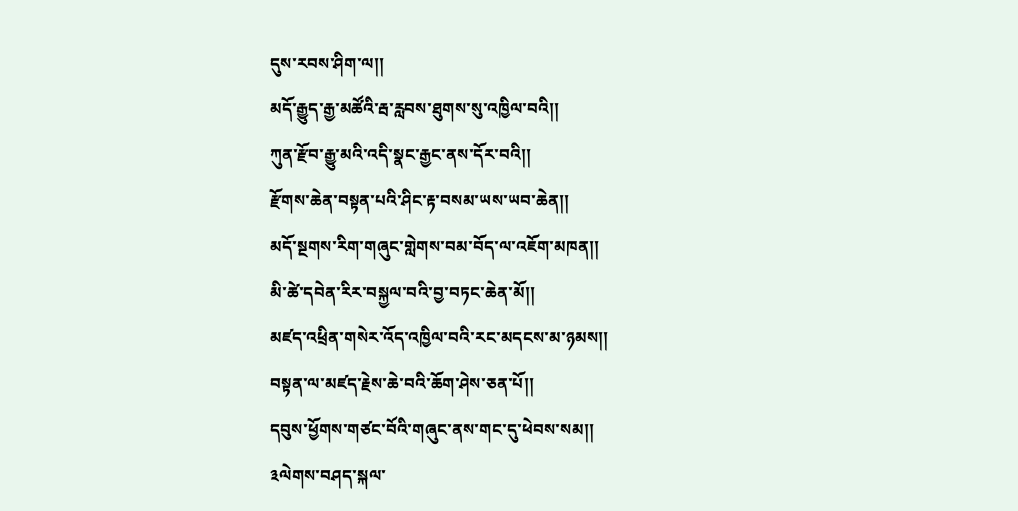དུས་རབས་ཤིག་ལ།།
མདོ་རྒྱུད་རྒྱ་མཚོའི་རྦ་རླབས་ཐུགས་སུ་འཁྱིལ་བའི།།
ཀུན་རྫོབ་རྒྱུ་མའི་འདི་སྣང་རྒྱང་ནས་དོར་བའི།།
རྫོགས་ཆེན་བསྟན་པའི་ཤིང་རྟ་བསམ་ཡས་ཡབ་ཆེན།།
མདོ་སྔགས་རིག་གཞུང་གླེགས་བམ་བོད་ལ་འཇོག་མཁན།།
མི་ཚེ་དབེན་རིར་བསྐྱལ་བའི་བྱ་བཏང་ཆེན་མོ།།
མཛད་འཕྲིན་གསེར་འོད་འཁྱིལ་བའི་རང་མདངས་མ་ཉམས།།
བསྟན་ལ་མཛད་རྗེས་ཆེ་བའི་ཆོག་ཤེས་ཅན་པོ།།
དབུས་ཕྱོགས་གཙང་བོའི་གཞུང་ནས་གང་དུ་ཕེབས་སམ།།
༣ལེགས་བཤད་སྐལ་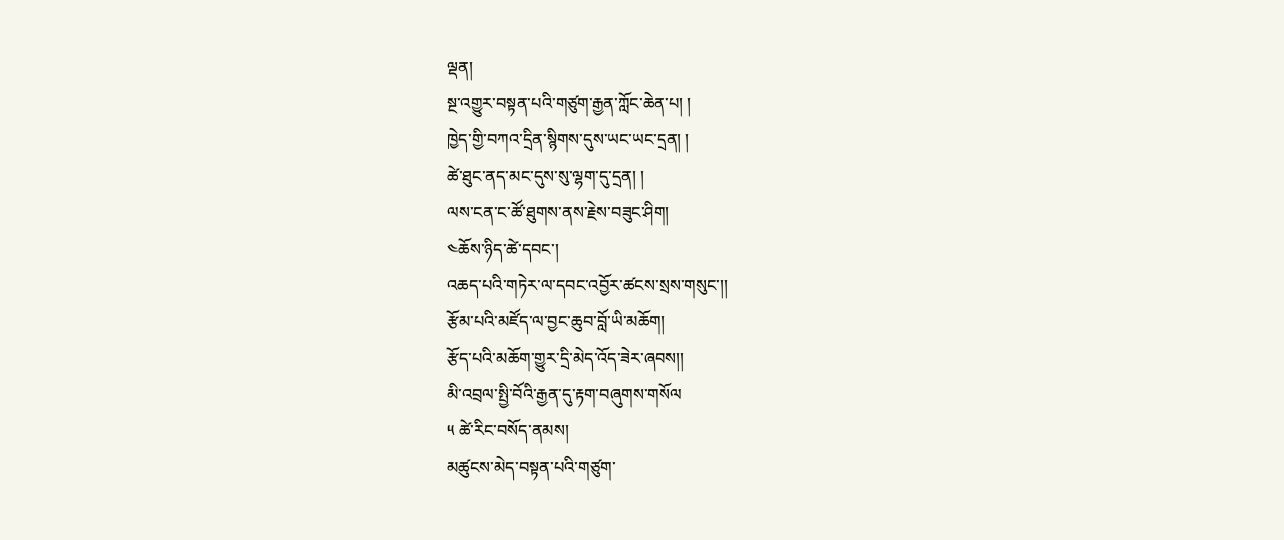ལྡན།
སྔ་འགྱུར་བསྟན་པའི་གཙུག་རྒྱན་ཀློང་ཆེན་པ། །
ཁྱེད་གྱི་བཀའ་དྲིན་སྙིགས་དུས་ཡང་ཡང་དྲན། །
ཚེ་ཐུང་ནད་མང་དུས་སུ་ལྷག་དུ་དྲན། །
ལས་ངན་ང་ཚོ་ཐུགས་ནས་རྗེས་བཟུང་ཤིག།
༤ཆོས་ཉིད་ཚེ་དབང་།
འཆད་པའི་གཏེར་ལ་དབང་འབྱོར་ཚངས་སྲས་གསུང་།།
རྩོམ་པའི་མཛོད་ལ་བྱང་ཆུབ་བློ་ཡི་མཆོག།
རྩོད་པའི་མཆོག་གྱུར་དྲི་མེད་འོད་ཟེར་ཞབས།།
མི་འབྲལ་སྤྱི་བོའི་རྒྱན་དུ་རྟག་བཞུགས་གསོལ
༥ ཚེ་རིང་བསོད་ནམས།
མཚུངས་མེད་བསྟན་པའི་གཙུག་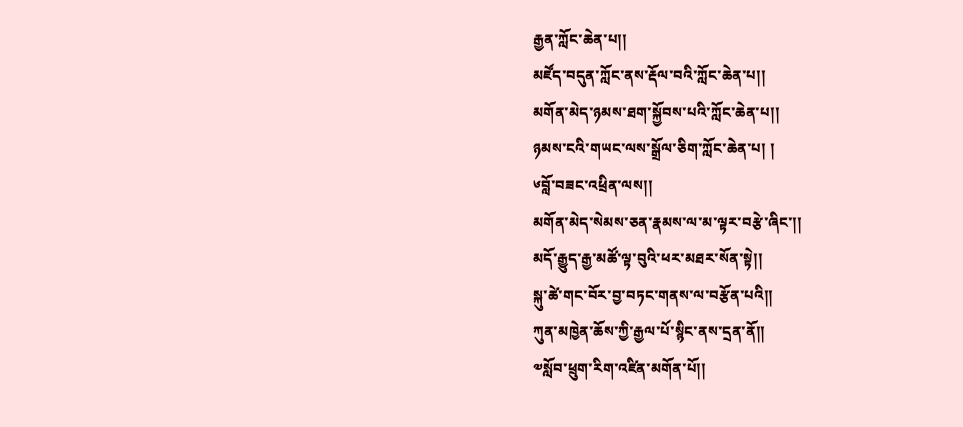རྒྱན་ཀློང་ཆེན་པ།།
མཛོད་བདུན་ཀློང་ནས་རྡོལ་བའི་ཀློང་ཆེན་པ།།
མགོན་མེད་ཉམས་ཐག་སྐྱོབས་པའི་ཀློང་ཆེན་པ།།
ཉམས་ངའི་གཡང་ལས་སྒྲོལ་ཅིག་ཀློང་ཆེན་པ། །
༦བློ་བཟང་འཕྲིན་ལས།།
མགོན་མེད་སེམས་ཅན་རྣམས་ལ་མ་ལྟར་བརྩེ་ཞིང་།།
མདོ་རྒྱུད་རྒྱ་མཚོ་ལྟ་བུའི་ཕར་མཐར་སོན་སྟེ།།
སྐུ་ཚེ་གང་བོར་བྱ་བཏང་གནས་ལ་བརྩོན་པའི།།
ཀུན་མཁྱེན་ཆོས་ཀྱི་རྒྱལ་པོ་སྙིང་ནས་དྲན་ནོ།།
༧སློབ་ཕྲུག་རིག་འཛིན་མགོན་པོ།།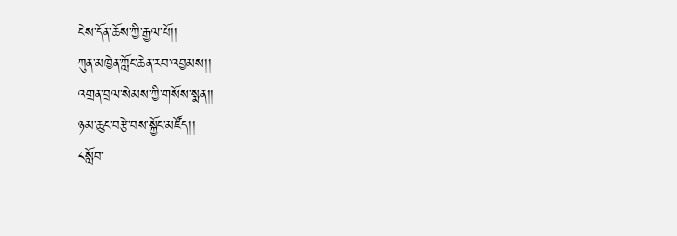ངེས་དོན་ཆོས་ཀྱི་རྒྱལ་པོ།།
ཀུན་མཁྱེན་ཀློང་ཆེན་རབ་འབྱམས།།
འགྲན་བྲལ་སེམས་ཀྱི་གསོས་སྨན།།
ཉམ་ཆུང་བརྩེ་བས་སྐྱོང་མཛོད།།
༨སློབ་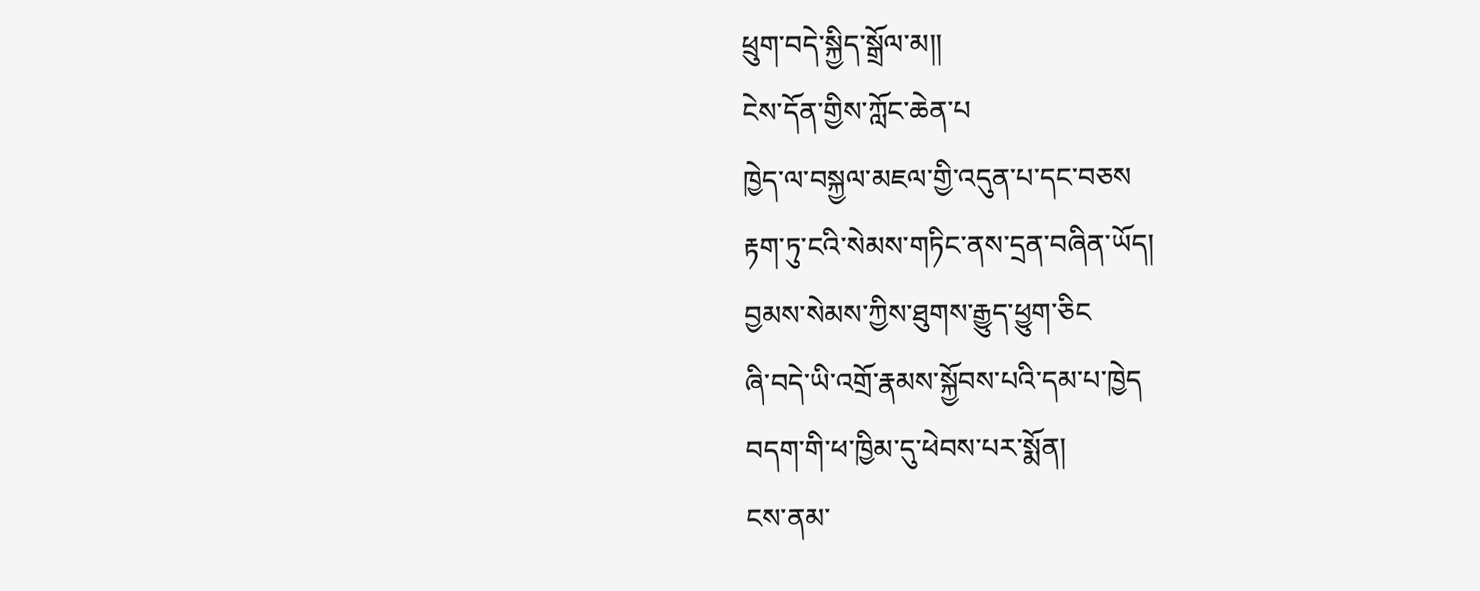ཕྲུག་བདེ་སྐྱིད་སྒྲོལ་མ།།
ངེས་དོན་གྱིས་ཀློང་ཆེན་པ
ཁྱེད་ལ་བསྐྱལ་མཇལ་གྱི་འདུན་པ་དང་བཅས
རྟག་ཏུ་ངའི་སེམས་གཏིང་ནས་དྲན་བཞིན་ཡོད།
བྱམས་སེམས་ཀྱིས་ཐུགས་རྒྱུད་ཕྱུག་ཅིང
ཞི་བདེ་ཡི་འགྲོ་རྣམས་སྐྱོབས་པའི་དམ་པ་ཁྱེད
བདག་གི་ཕ་ཁྱིམ་དུ་ཕེབས་པར་སྨོན།
ངས་ནམ་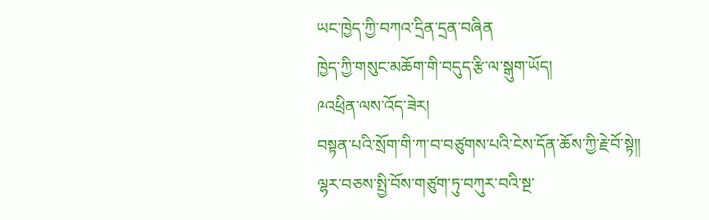ཡང་ཁྱེད་ཀྱི་བཀའ་དྲིན་དྲན་བཞིན
ཁྱེད་ཀྱི་གསུང་མཆོག་གི་བདུད་རྩི་ལ་སྒུག་ཡོད།
༩འཕྲིན་ལས་འོད་ཟེར།
བསྟན་པའི་སྲོག་གི་ཀ་བ་བཙུགས་པའི་ངེས་དོན་ཆོས་ཀྱི་རྗེ་བོ་སྟེ།།
ལྷར་བཅས་སྤྱི་བོས་གཙུག་ཏུ་བཀུར་བའི་སྔ་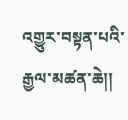འགྱུར་བསྟན་པའི་རྒྱལ་མཚན་ཆེ།།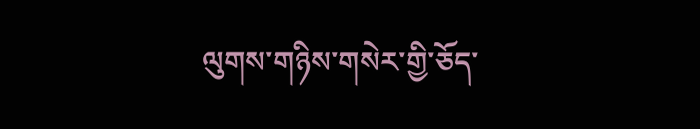ལུགས་གཉིས་གསེར་གྱི་ཅོད་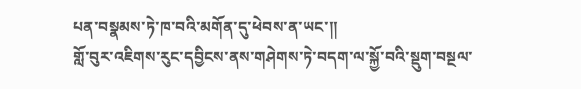པན་བསྣམས་ཏེ་ཁ་བའི་མགོན་དུ་ཕེབས་ན་ཡང་།།
གློ་བུར་འཇིགས་རུང་དབྱིངས་ནས་གཤེགས་ཏེ་བདག་ལ་སྐྱོ་བའི་སྡུག་བསྔལ་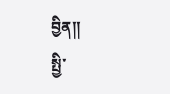བྱིན།།
སྤྱི་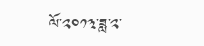ལོ་༢༠༡༣་ཟླ་༢་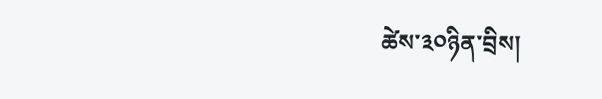ཚེས་༣༠ཉིན་བྲིས།